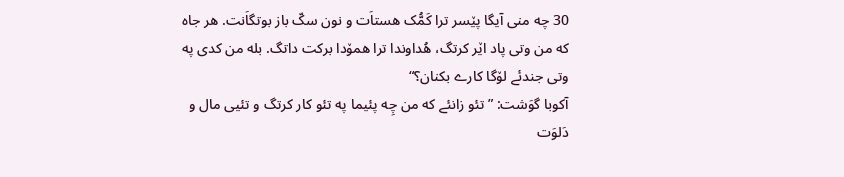30 چه منی آیگا پێسر ترا کَمُّک هستاَت و نون سکّ باز بوتگاَنت. هر جاه که من وتی پاد اێر کرتگ، هُداوندا ترا همۆدا برکت داتگ. بله من کدی په وتی جندئے لۆگا کارے بکنان؟“
آکوبا گوَشت: ”تئو زانئے که من چِه پئیما په تئو کار کرتگ و تئیی مال و دَلوَت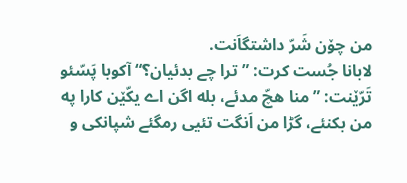من چۆن شَرّ داشتگاَنت.
لابانا جُست کرت: ”ترا چے بدئیان؟“ آکوبا پَسّئو تَرّێنت: ”منا هچّ مدئے، بله اگن اے یکّێن کارا په من بکنئے، گڑا من اَنگت تئیی رمگئے شپانکی و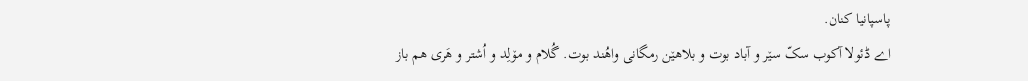پاسپانیا کنان.
اے ڈئولا آکوب سکّ سێر و آباد بوت و بلاهێن رمگانی واهُند بوت. گُلام و مۆلِد و اُشتر و هَری هم باز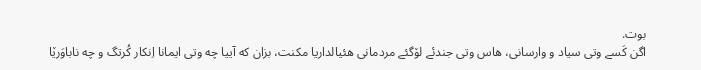بوت.
اگن کَسے وتی سیاد و وارسانی، هاس وتی جندئے لۆگئے مردمانی هئیالداریا مکنت، بزان که آییا چه وتی ایمانا اِنکار کُرتگ و چه ناباوَرێا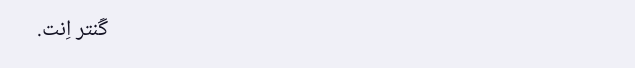گَنتر اِنت.